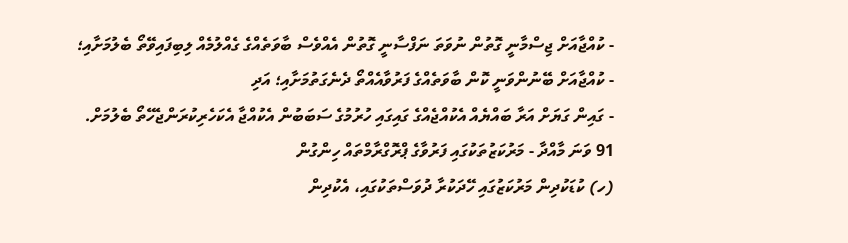- ކުއްޖާއަށް ޖިސްމާނީ ގޮތުން ނުވަތަ ނަފްސާނީ ގޮތުން އެއްވެސް ބާވަތެއްގެ ގެއްލުމެއް ލިބިފައިވޭތޯ ބެލުމަށާއި؛
- ކުއްޖާއަށް ބޭނުންވަނީ ކޮން ބާވަތެއްގެ ފަރުވާއެއްތޯ ދެނެގަތުމަށާއި؛ އަދި
- ގައިން ގަޔަށް އަރާ ބައްޔެއް އެކުއްޖެއްގެ ގައިގައި ހުރުމުގެ ސަބަބުން އެކުއްޖާ އެކަހެރިކުރަންޖެހޭތޯ ބެލުމަށް.
91 ވަނަ މާއްދާ - މަރުކަޒުތަކުގައި ފަރުވާގެ ޕްރޮގްރާމްތައް ހިންގުން
(ހ) ކުޑަކުދިން މަރުކަޒުގައި ހޭދަކުރާ ދުވަސްތަކުގައި، އެކުދިން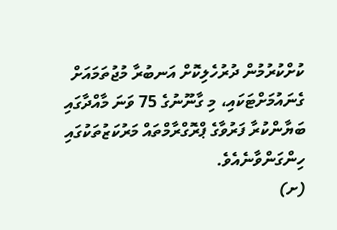ކުށްކުރުމުން ދުރުހެލިކޮށް އަނބުރާ މުޖުތަމައަށް ގެނައުމަށްޓަކައި، މި ގާނޫނުގެ 75 ވަނަ މާއްދާގައި ބަޔާންކުރާ ފަރުވާގެ ޕްރޮގްރާމްތައް މަރުކަޒުތަކުގައި ހިންގަންވާނެއެވެ.
(ށ)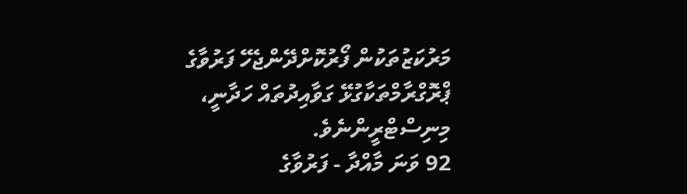މަރުކަޒުތަކުން ފޯރުކޮށްދޭންޖެހޭ ފަރުވާގެ ޕްރޮގްރާމްތަކާގުޅޭ ގަވާއިދުތައް ހަދާނީ، މިނިސްޓްރީންނެވެ.
92 ވަނަ މާއްދާ - ފަރުވާގެ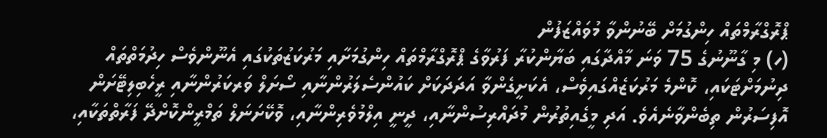ޕްރޮގްރާމްތައް ހިންގުމަށް ބޭނުންވާ މުވައްޒަފުން
(ހ) މި ގާނޫނުގެ 75 ވަނަ މާއްދާގައި ބަޔާންކުރާ ފަރުވާގެ ޕްރޮގްރާމްތައް ހިންގުމަށާއި މަރުކަޒުތަކުގައި އެނޫންވެސް ހިދުމަތްތައް ދިނުމަށްޓަކައި، ކޮންމެ މަރުކަޒެއްގައިވެސް، އެކަށީގެންވާ އަދަދަކަށް ކައުންސެލަރުންނާއި ސޯށަލް ވަރކަރުންނާއި ރީހެބިލިޓޭށަން އޮފިސަރުން ތިބެންވާނެއެވެ. އަދި މީގެއިތުރުން މުދައްރިސުންނާއި، ދީނީ އިލްމުވެރިންނާއި، ވޮކޭށަނަލް ތަމްރީންކޮށްދޭ ފަރާތްތަކާއި،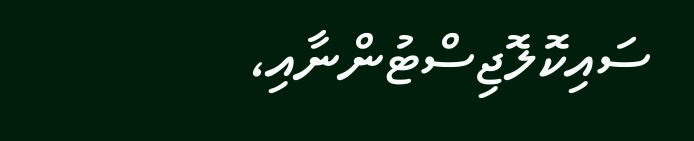ސައިކޮލޮޖިސްޓުންނާއި،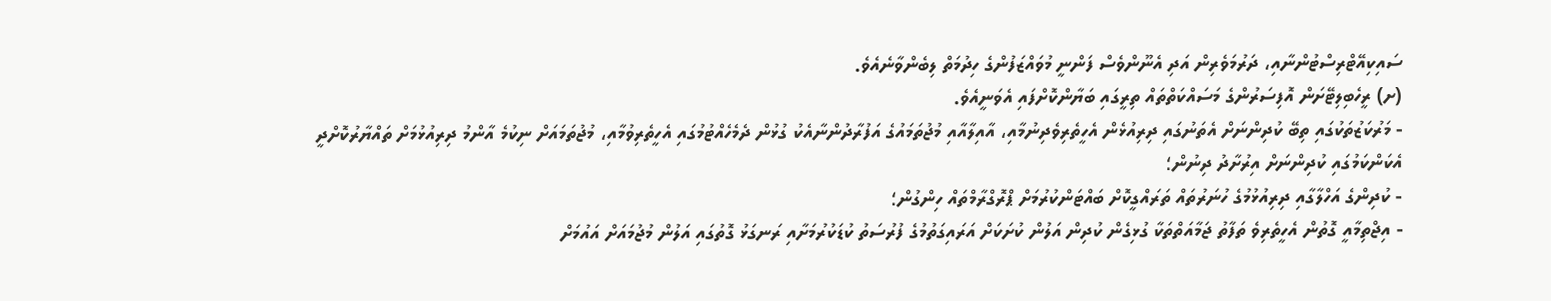ސައިކިއޭޓްރިސްޓުންނާއި، ދަރުމަވެރިން އަދި އެނޫންވެސް ފަންނީ މުވައްޒަފުންގެ ހިދުމަތް ލިބެންވާނެއެވެ.
(ށ) ރީހެބިލިޓޭށަން އޮފިސަރުންގެ މަސައްކަތްތައް ތިރީގައި ބަޔާންކޮށްފައި އެވަނީއެވެ.
- މަރުކަޒުތަކުގައި ތިބޭ ކުދިންނަށް އެތަނުގައި ދިރިއުޅެން އެހީތެރިވެދިނުމާއި، އާއިލާއާއި މުޖުތަމައުގެ އަފުރާދުންނާއެކު ގުޅުން ދެމެހެއްޓުމުގައި އެހީތެރިވުމާއި، މުޖުތަމައަށް ނިކުމެ އާންމު ދިރިއުޅުމަށް ތައްޔާރުކޮށްދީ އެކަންކަމުގައި ކުދިންނަށް އިރުށާދު ދިނުން؛
- ކުދިންގެ އަހްލާގާއި ދިރިއުޅުމުގެ ހުނަރުތައް ތަރައްގީކޮށް ބައްޓަންކުރުމަށް ޕްރޮގްރާމްތައް ހިންގުން؛
- އިޖްތިމާއީ ގޮތުން އެހީތެރިވެ ތަފާތު ޖަމާއަތްތަކާ ގުޅިގެން ކުދިން އަލުން ކުށަކަށް އަރައިގަތުމުގެ ފުރުސަތު ކުޑަކުރުމަށާއި ރަނގަޅު ގޮތުގައި އަލުން މުޖުމައަށް އައުމަށް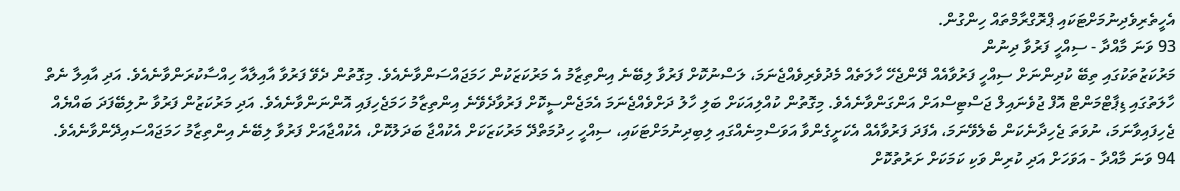އެހީތެރިވެދިނުމަށްޓަކައި ޕްރޮގްރާމްތައް ހިންގުން.
93 ވަނަ މާއްދާ - ސިއްހީ ފަރުވާ ދިނުން
މަރުކަޒުތަކުގައި ތިބޭ ކުދިންނަށް ސިއްހީ ފަރުވާއެއް ދޭންޖެހޭ ހާލަތެއް މެދުވެރިވެއްޖެނަމަ، ލަސްނުކޮށް ފަރުވާ ލިބޭނެ އިންތިޒާމު އެ މަރުކަޒަކުން ހަމަޖައްސަންވާނެއެވެ. މިގޮތުން ދެވޭ ފަރުވާ އާއިލާއާ ހިއްސާކުރަންވާނެއެވެ. އަދި އާއިލާ ނެތް ހާލަތުގައި ޑިޕާޓްމަންޓް އޮފް ޖުވެނައިލް ޖަސްޓިސްއަށް އަންގަންވާނެއެވެ. މިގޮތުން ކުއްލިއަކަށް ބަލި ހާލު ދަށްވެއްޖެނަމަ އެމަޖެންސީކޮށް ފަރުވާދެވޭނެ އިންތިޒާމު ހަމަޖެހިފައި އޮންނަންވާނެއެވެ. އަދި މަރުކަޒުން ފަރުވާ ނުލިބޭފަދަ ބައްޔެއް ޖެހިފައިވާނަމަ، ނުވަތަ ޖެހިދާނެކަން ބެލެވޭނަމަ، އެފަދަ ފަރުވާއެއް އެކަށީގެންވާ އަވަސްމިނެއްގައި ލިބިދިނުމަށްޓަކައި، ސިއްހީ ހިދުމަތްދޭ މަރުކަޒަކަށް އެކުއްޖާ ބަދަލުކޮށް، އެކުއްޖާއަށް ފަރުވާ ލިބޭނެ އިންތިޒާމު ހަމަޖައްސައިދޭންވާނެއެވެ.
94 ވަނަ މާއްދާ - އަވަހަށް އަދި ކުރިން ވަކި ކަމަކަށް ށަރުތުކޮށް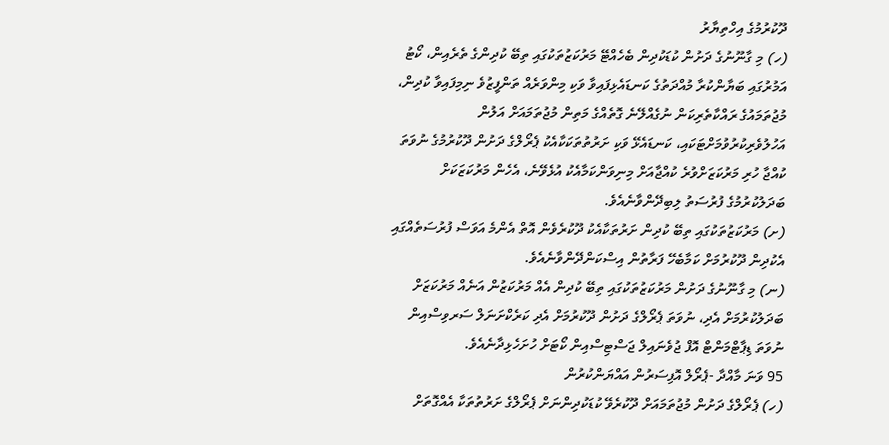ދޫކުރުމުގެ އިހްތިޔާރު
(ހ) މި ގާނޫނުގެ ދަށުން ކުޑަކުދިން ބެހެއްޓޭ މަރުކަޒުތަކުގައި ތިބޭ ކުދިންގެ ތެރެއިން، ކޯޓު އަމުރުގައި ބަޔާންކުރާ މުއްދަތުގެ ކަނޑައެޅިފައިވާ ވަކި މިންވަރެއް ތަންފީޒުވެ ނިމިފައިވާ ކުދިން، މުޖުތަމައުގެ ރައްކާތެރިކަން ނުގެއްލޭނެ ގޮތެއްގެ މަތިން މުޖުތަމައަށް އަލުން އަހުލުވެރިކުރުވުމަށްޓަކައި، ކަނޑައެޅޭ ވަކި ށަރުތުތަކަކާއެކު ޕެރޯލްގެ ދަށުން ދޫކުރުމުގެ ނުވަތަ ކުއްޖާ ހުރި މަރުކަޒަށްވުރެ ކުއްޖާއަށް މިނިވަންކަމާއެކު އުޅެވޭނެ، އެހެން މަރުކަޒަކަށް ބަދަލުކުރުމުގެ ފުރުސަތު ލިބިދޭންވާނެއެވެ.
(ށ) މަރުކަޒުތަކުގައި ތިބޭ ކުދިން ށަރުތަކާއެކު ދޫކުރެވެން އޮތް އެންމެ އަވަސް ފުރުސަތެއްގައި އެކުދިން ދޫކުރުމަށް ކަމާބެހޭ ފަރާތުން އިސްކަންދޭންވާނެއެވެ.
(ނ) މި ގާނޫނުގެ ދަށުން މަރުކަޒުތަކުގައި ތިބޭ ކުދިން އެއް މަރުކަޒުން އަނެއް މަރުކަޒަށް ބަދަލުކުރުމަށް އެދި، ނުވަތަ ޕެރޯލްގެ ދަށުން ދޫކުރުމަށް އެދި ކަރެކްށަނަލް ސަރވިސްއިން ނުވަތަ ޑިޕާޓްމަންޓް އޮފް ޖުވެނައިލް ޖަސްޓިސްއިން ކޯޓަށް ހުށަހެޅިދާނެއެވެ.
95 ވަނަ މާއްދާ -ޕެރޯލް އޮފިސަރުން އައްޔަންކުރުން
(ހ) ޕެރޯލްގެ ދަށުން މުޖުތަމައަށް ދޫކުރެވޭ ކުޑަކުދިންނަށް ޕެރޯލްގެ ށަރުތުތަކާ އެއްގޮތަށް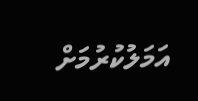އަމަލުކުރުމަށް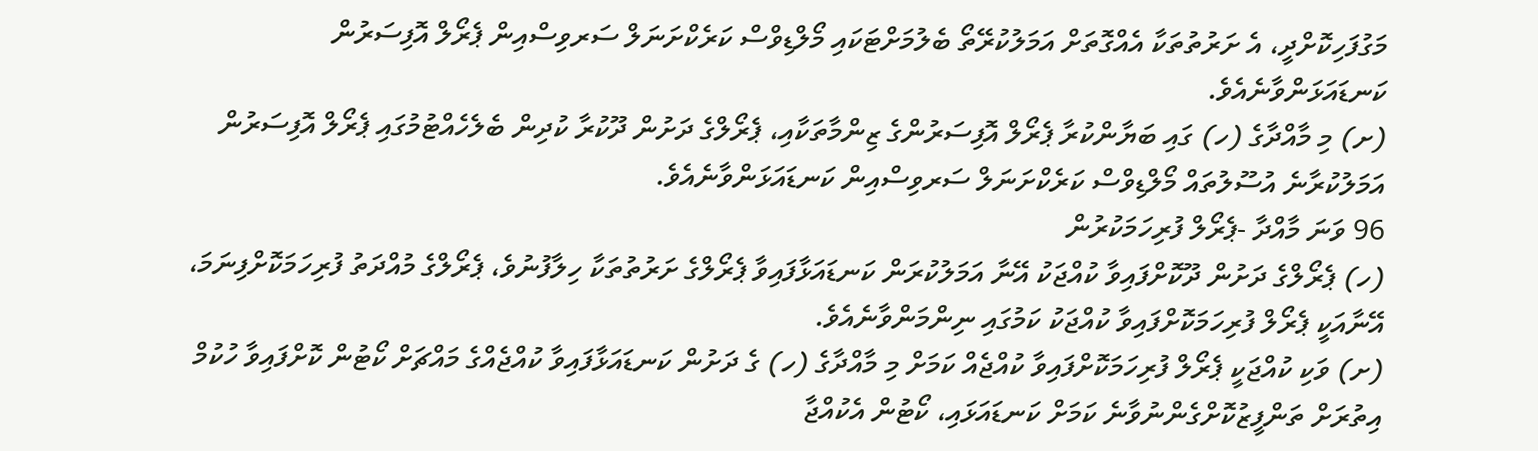މަގުފަހިކޮށްދީ، އެ ށަރުތުތަކާ އެއްގޮތަށް އަމަލުކުރޭތޯ ބެލުމަށްޓަކައި މޯލްޑިވްސް ކަރެކްށަނަލް ސަރވިސްއިން ޕެރޯލް އޮފިސަރުން ކަނޑައަޅަންވާނެއެވެ.
(ށ) މި މާއްދާގެ (ހ) ގައި ބަޔާންކުރާ ޕެރޯލް އޮފިސަރުންގެ ޒިންމާތަކާއި، ޕެރޯލްގެ ދަށުން ދޫކުރާ ކުދިން ބެލެހެއްޓުމުގައި ޕެރޯލް އޮފިސަރުން އަމަލުކުރާނެ އުސޫލުތައް މޯލްޑިވްސް ކަރެކްށަނަލް ސަރވިސްއިން ކަނޑައަޅަންވާނެއެވެ.
96 ވަނަ މާއްދާ -ޕެރޯލް ފުރިހަމަކުރުން
(ހ) ޕެރޯލްގެ ދަށުން ދޫކޮށްފައިވާ ކުއްޖަކު އޭނާ އަމަލުކުރަން ކަނޑައަޅާފައިވާ ޕެރޯލްގެ ށަރުތުތަކާ ހިލާފުނުވެ، ޕެރޯލްގެ މުއްދަތު ފުރިހަމަކޮށްފިނަމަ، އޭނާއަކީ ޕެރޯލް ފުރިހަމަކޮށްފައިވާ ކުއްޖަކު ކަމުގައި ނިންމަންވާނެއެވެ.
(ށ) ވަކި ކުއްޖަކީ ޕެރޯލް ފުރިހަމަކޮށްފައިވާ ކުއްޖެއް ކަމަށް މި މާއްދާގެ (ހ) ގެ ދަށުން ކަނޑައަޅާފައިވާ ކުއްޖެއްގެ މައްޗަށް ކޯޓުން ކޮށްފައިވާ ހުކުމް އިތުރަށް ތަންފީޒުކޮށްގެންނުވާނެ ކަމަށް ކަނޑައަޅައި، ކޯޓުން އެކުއްޖާ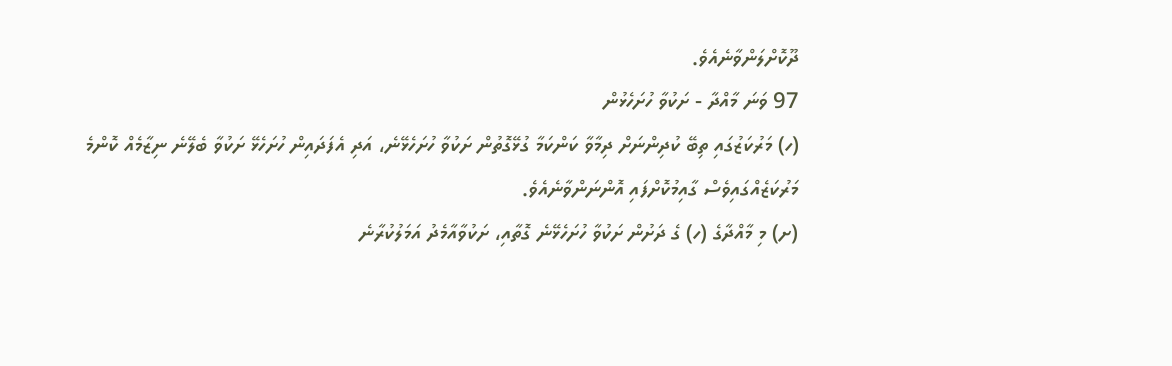ދޫކޮށްލަންވާނެއެވެ.
97 ވަނަ މާއްދާ - ށަކުވާ ހުށަހެޅުން
(ހ) މަރުކަޒުގައި ތިބޭ ކުދިންނަށް ދިމާވާ ކަންކަމާ ގުޅޭގޮތުން ށަކުވާ ހުށަހެޅޭނެ، އަދި އެފަދައިން ހުށަހެޅޭ ށަކުވާ ބެލޭނެ ނިޒާމެއް ކޮންމެ މަރުކަޒެއްގައިވެސް ގާއިމުކޮށްފައި އޮންނަންވާނެއެވެ.
(ށ) މި މާއްދާގެ (ހ) ގެ ދަށުން ށަކުވާ ހުށަހެޅޭނެ ގޮތާއި، ށަކުވާއާމެދު އަމަލުކުރާނެ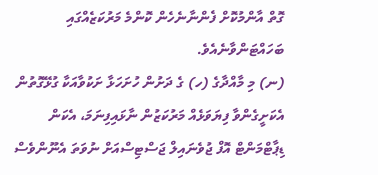ގޮތް އާންމުކޮށް ފެންނާނެހެން ކޮންމެ މަރުކަޒެއްގައި ބަހައްޓަންވާނެއެވެ.
(ނ) މި މާއްދާގެ (ހ) ގެ ދަށުން ހުށަހަޅާ ށަކުވާއަކާ ގުޅޭގޮތުން އެކަށީގެންވާ ފިޔަވަޅެއް މަރުކަޒުން ނާޅައިފިނަމަ، އެކަން ޑިޕާޓްމަންޓް އޮފް ޖުވެނައިލް ޖަސްޓިސްއަށް ނުވަތަ އެނޫންވެސް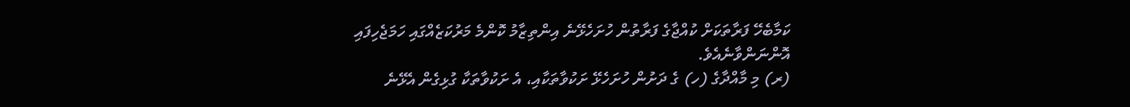ކަމާބެހޭ ފަރާތަކަށް ކުއްޖާގެ ފަރާތުން ހުށަހެޅޭނެ އިންތިޒާމު ކޮންމެ މަރުކަޒެއްގައި ހަމަޖެހިފައި އޮންނަންވާނެއެވެ.
(ރ) މި މާއްދާގެ (ހ) ގެ ދަށުން ހުށަހެޅޭ ށަކުވާތަކާއި، އެ ށަކުވާތަކާ ގުޅިގެން އެޅޭނެ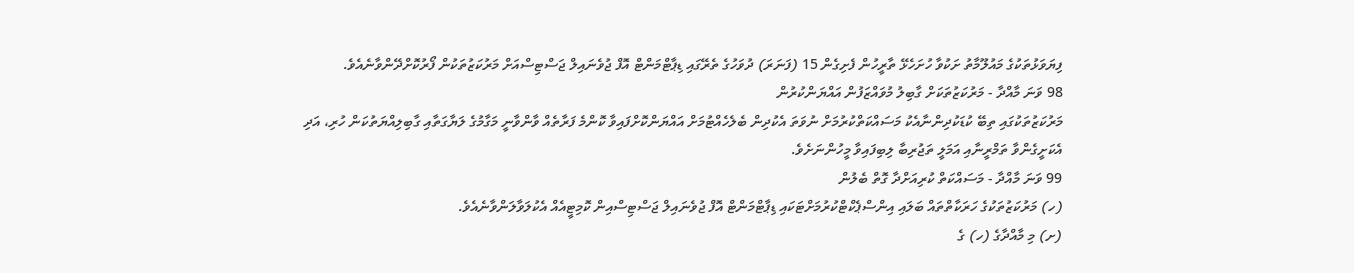ފިޔަވަޅުތަކުގެ މައުލޫމާތު ށަކުވާ ހުށަހެޅޭ ތާރީހުން ފެށިގެން 15 (ފަނަރަ) ދުވަހުގެ ތެރޭގައި ޑިޕާޓްމަންޓް އޮފް ޖުވެނައިލް ޖަސްޓިސްއަށް މަރުކަޒުތަކުން ފޯރުކޮށްދޭންވާނެއެވެ.
98 ވަނަ މާއްދާ - މަރުކަޒުތަކަށް ގާބިލު މުވައްޒަފުން އައްޔަންކުރުން
މަރުކަޒުތަކުގައި ތިބޭ ކުޑަކުދިންނާއެކު މަސައްކަތްކުރުމަށް ނުވަތަ އެކުދިން ބެލެހެއްޓުމަށް އައްޔަންކޮށްފައިވާ ކޮންމެ ފަރާތެއް ވާންވާނީ މަގާމުގެ ލަޔާގަތާއި ގާބިލިއްޔަތުކަން ހުރި، އަދި އެކަށީގެންވާ ތަމްރީނާއި އަމަލީ ތަޖުރިބާ ލިބިފައިވާ މީހުންނަށެވެ.
99 ވަނަ މާއްދާ - މަސައްކަތް ކުރިއަށްދާ ގޮތް ބެލުން
(ހ) މަރުކަޒުތަކުގެ ހަރަކާތްތައް ބަލައި އިންސްޕެކްޓްކުރުމަށްޓަކައި ޑިޕާޓްމަންޓް އޮފް ޖުވެނައިލް ޖަސްޓިސްއިން ކޮމިޓީއެއް އެކުލަވާލަންވާނެއެވެ.
(ށ) މި މާއްދާގެ (ހ) ގެ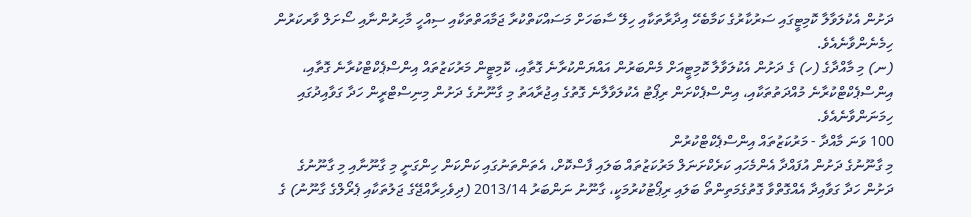ދަށުން އެކުލަވާލާ ކޮމިޓީގައި ސަރުކާރުގެ ކަމާބެހޭ އިދާރާތަކާއި ހިލޭ ސާބަހަށް މަސައްކަތްކުރާ ޖަމާއަތްތަކާއި ސިއްހީ މާހިރުންނާއި ސޯށަލް ވާރކަރުން ހިމެނެންވާނެއެވެ.
(ނ) މި މާއްދާގެ (ހ) ގެ ދަށުން އެކުލަވާލާ ކޮމިޓީއަށް މެންބަރުން އައްޔަންކުރާނެ ގޮތާއި، ކޮމިޓީން މަރުކަޒުތައް އިންސްޕެކްޓްކުރާނެ ގޮތާއި، އިންސްޕެކްޓްކުރާނެ މުއްދަތުތަކާއި، އިންސްޕެކްށަން ރިޕޯޓު އެކުލަވާލާނެ ގޮތުގެ އިޖުރާއަތު މި ގާނޫނުގެ ދަށުން މިނިސްޓްރީން ހަދާ ގަވާއިދުގައި ހިމަނަންވާނެއެވެ.
100 ވަނަ މާއްދާ - މަރުކަޒުތައް އިންސްޕެކްޓްކުރުން
މި ގާނޫނުގެ ދަށުން އުފައްދާ އެންމެހައި ކަރެކްށަނަލް މަރުކަޒުތައް ބަލައި ފާސްކޮށް، އެތަންތަނުގައި ކަންކަން ހިންގަނީ މި ގާނޫނާއި މި ގާނޫނުގެ ދަށުން ހަދާ ގަވާއިދާ އެއްގޮތްވާ ގޮތުގެމަތިންތޯ ބަލައި ރިޕޯޓުކުރުމަކީ، ގާނޫނު ނަންބަރު 2013/14 (ދިވެހިރާއްޖޭގެ ޖަލުތަކާއި ޕެރޯލްގެ ގާނޫނު) ގެ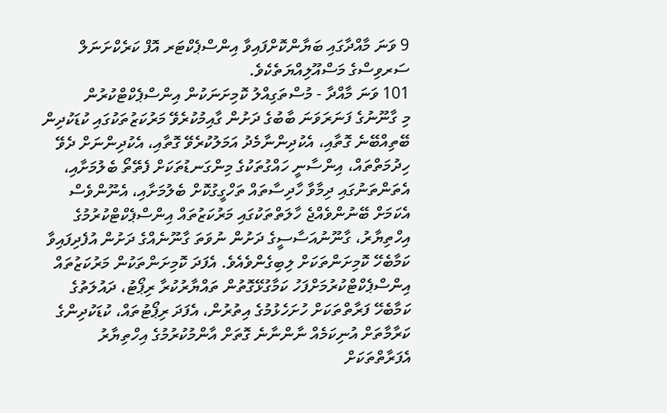9 ވަނަ މާއްދާގައި ބަޔާންކޮށްފައިވާ އިންސްޕެކްޓަރ އޮފް ކަރެކްށަނަލް ސަރވިސްގެ މަސްއޫލިއްޔަތެކެވެ.
101 ވަނަ މާއްދާ - މުސްތަގިއްލު ކޮމިށަނަކުން އިންސްޕެކްޓްކުރުން
މި ގާނޫނުގެ ފަނަރަވަނަ ބާބުގެ ދަށުން ގާއިމުކުރެވޭ މަރުކަޒުތަކުގައި ކުޑަކުދިން ބޭތިއްބޭނެ ގޮތާއި، އެކުދިންނާމެދު އަމަލުކުރެވޭ ގޮތާއި، އެކުދިންނަށް ދެވޭ ހިދުމަތްތައް، އިންސާނީ ހައްގުތަކުގެ މިންގަނޑުތަކަށް ފެތޭތޯ ބެލުމަށާއި، އެތަންތަނުގައި ދިމާވާ ހާދިސާތައް ތަހްގީގުކޮށް ބެލުމަށާއި، އެނޫންވެސް އެކަމަށް ބޭނުންވެއްޖެ ހާލަތްތަކުގައި މަރުކަޒުތައް އިންސްޕެކްޓްކުރުމުގެ އިހްތިޔާރު، ގާނޫނުއަސާސީގެ ދަށުން ނުވަތަ ގާނޫނެއްގެ ދަށުން އުފެދިފައިވާ ކަމާބެހޭ ކޮމިށަންތަކަށް ލިބިގެންވެއެވެ. އެފަދަ ކޮމިށަންތަކުން މަރުކަޒުތައް އިންސްޕެކްޓްކުރުމަށްފަހު ކަމާގުޅޭގޮތުން ތައްޔާރުކުރާ ރިޕޯޓު، ދައުލަތުގެ ކަމާބެހޭ ފަރާތްތަކަށް ހުށަހެޅުމުގެ އިތުރުން، އެފަދަ ރިޕޯޓުތައް، ކުޑަކުދިންގެ ކަރާމާތަށް އުނިކަމެއް ނާންނާނެ ގޮތަށް އާންމުކުރުމުގެ އިހްތިޔާރު އެފަރާތްތަކަށް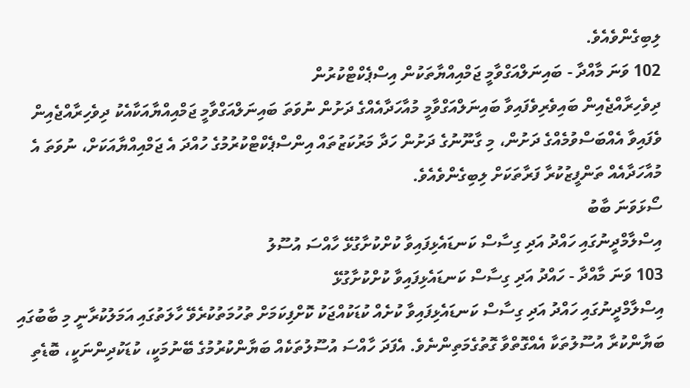ލިބިގެންވެއެވެ.
102 ވަނަ މާއްދާ - ބައިނަލްއަގްވާމީ ޖަމްއިއްޔާތަކުން އިސްޕެކްޓްކުރުން
ދިވެހިރާއްޖެއިން ބައިވެރިވެފައިވާ ބައިނަލްއަގްވާމީ މުއާހަދާއެއްގެ ދަށުން ނުވަތަ ބައިނަލްއަގްވާމީ ޖަމްއިއްޔާއަކާއެކު ދިވެހިރާއްޖެއިން ވެފައިވާ އެއްބަސްވުމެއްގެ ދަށުން، މި ގާނޫނުގެ ދަށުން ހަދާ މަރުކަޒުތައް އިންސްޕެކްޓްކުރުމުގެ ހުއްދަ އެ ޖަމްއިއްޔާއަކަށް، ނުވަތަ އެ މުއާހަދާއެއް ތަންފީޒުކުރާ ފަރާތަކަށް ލިބިގެންވެއެވެ.
ސޯޅަވަނަ ބާބު
އިސްލާމްދީނުގައި ހައްދު އަދި ގިސާސް ކަނޑައެޅިފައިވާ ކުށްކުށާގުޅޭ ހާއްސަ އުސޫލު
103 ވަނަ މާއްދާ - ހައްދު އަދި ގިސާސް ކަނޑައެޅިފައިވާ ކުށްކުށާގުޅޭ
އިސްލާމްދީނުގައި ހައްދު އަދި ގިސާސް ކަނޑައެޅިފައިވާ ކުށެއް ކުޑަކުއްޖަކު ކޮށްފިކަމަށް ތުހުމަތުކުރެވޭ ހާލަތުގައި އަމަލުކުރާނީ މި ބާބުގައި ބަޔާންކުރާ އުސޫލުތަކާ އެއްގޮތްވާ ގޮތުގެމަތިންނެވެ. އެފަދަ ހާއްސަ އުސޫލުތަކެއް ބަޔާންކުރުމުގެ ބޭނުމަކީ، ކުޑަކުދިންނަކީ، ބޮޑެތި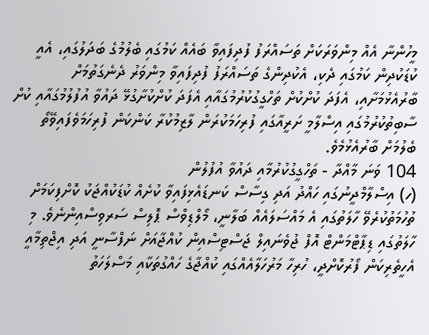މީހުންނާ އެއް މިންވަރަކަށް ތަސައްރަފު ފުދިފައިވާ ބައެއް ކަމުގައި ބެލުމުގެ ބަދަލުގައި، އެއީ ކުޑަކުދިން ކަމުގައި ދެކި، އެކުދިންގެ ތަސައްރަފު ފުދިފައިވާ މިންވަރު ދެނެގަތުމަށް ބާރުއެޅުމަށާއި، އެފަދަ ކުށްކުށް ތަހްގީގުކުރުމުގައާއި އެފަދަ ކުށްކުށާގުޅޭ ދައުވާ އުފުލުމުގައާއި ކުށް ސާބިތުކުރުމުގައި އިސްލާމީ ށަރީއާގައި ފުރިހަމަކުރަން ލާޒިމުކުރާ ކަންކަން ފުރިހަމަވެފައިވޭތޯ ބެލުމަށް ބާރުއެޅުމެވެ.
104 ވަނަ މާއްދާ - ތަހްގީގުކުރުމާއި ދައުވާ އުފުލުން
(ހ) އިސްލާމްދީނުގައި ހައްދު އަދި ގިސާސް ކަނޑައެޅިފައިވާ ކުށެއް ކުޑަކުއްޖަކު ކޮށްފިކަމަށް ތުހުމަތުކުރެވޭ ހާލަތުގައި އެ މައްސަލައެއް ބަލާނީ، މޯލްޑިވްސް ޕޮލިސް ސަރވިސްއިންނެވެ. މި ހާލަތުގައި ޑިޕާޓްމަންޓް އޮފް ޖުވެނައިލް ޖަސްޓިސްއިން ކުއްޖާއަށް ނަފްސާނީ އަދި އިޖްތިމާއީ އެހީތެރިކަން ފޯރުކޮށްދީ، ހުރިހާ މަރުހަލާއެއްގައި ކުއްޖާގެ ހައްގުތަކާއި މަސްލަހަތު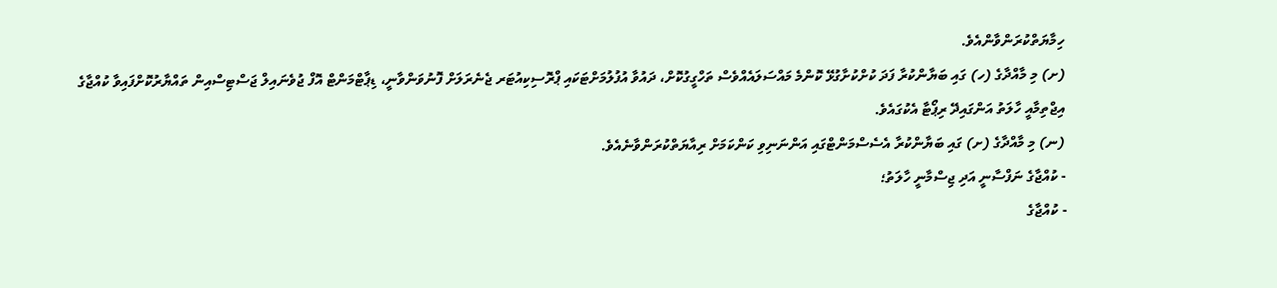ހިމާޔަތްކުރަންވާންއެވެ.
(ށ) މި މާއްދާގެ (ހ) ގައި ބަޔާންކުރާ ފަދަ ކުށްކުށާގުޅޭ ކޮންމެ މައްސަލައެއްވެސް ތަހްގީގުކޮށް، ދައުވާ އުފުލުމަށްޓަކައި ޕްރޮސިކިއުޓަރ ޖެނެރަލަށް ފޮނުވަންވާނީ، ޑިޕާޓްމަންޓް އޮފް ޖުވެނައިލް ޖަސްޓިސްއިން ތައްޔާރުކޮށްފައިވާ ކުއްޖާގެ އިޖްތިމާއީ ހާލަތު އަންގައިދޭ ރިޕޯޓާ އެކުގައެވެ.
(ނ) މި މާއްދާގެ (ށ) ގައި ބަޔާންކުރާ އެސެސްމަންޓްގައި އަންނަނިވި ކަންކަމަށް ރިއާޔަތްކުރަންވާނެއެވެ.
- ކުއްޖާގެ ނަފްސާނީ އަދި ޖިސްމާނީ ހާލަތު؛
- ކުއްޖާގެ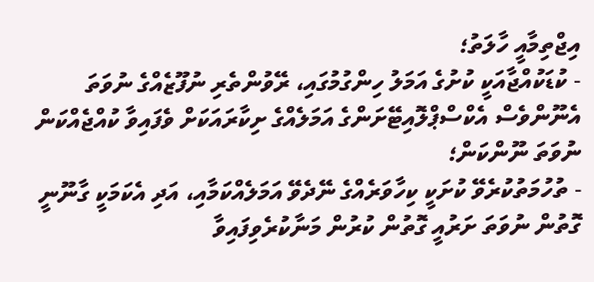އިޖްތިމާއީ ހާލަތު؛
- ކުޑަކުއްޖާއަކީ ކުށުގެ އަމަލު ހިންގުމުގައި، ރޭވުންތެރި ނުފޫޒެއްގެ ނުވަތަ އެނޫންވެސް އެކްސްޕްލޮއިޓޭށަންގެ އަމަލެއްގެ ށިކާރައަކަށް ވެފައިވާ ކުއްޖެއްކަން ނުވަތަ ނޫންކަން؛
- ތުހުމަތުކުރެވޭ ކުށަކީ ކިހާވަރެއްގެ ނޭދެވޭ އަމަލެއްކަމާއި، އަދި އެކަމަކީ ގާނޫނީ ގޮތުން ނުވަތަ ށަރުއީ ގޮތުން ކުރުން މަނާކުރެވިފައިވާ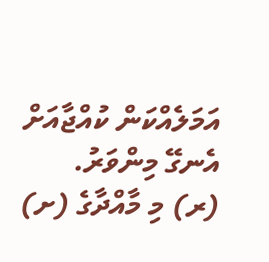އަމަލެއްކަން ކުއްޖާއަށް އެނގޭ މިންވަރު.
(ރ) މި މާއްދާގެ (ށ)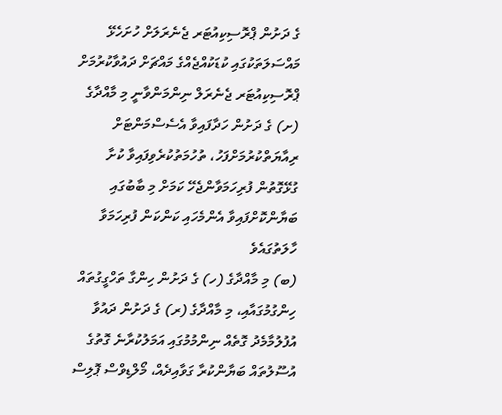ގެ ދަށުން ޕްރޮސިކިއުޓަރ ޖެނެރަލަށް ހުށަހެޅޭ މައްސަލަތަކުގައި ކުޑަކުއްޖެއްގެ މައްޗަށް ދައުވާކުރުމަށް ޕްރޮސިކިއުޓަރ ޖެނެރަލް ނިންމަންވާނީ މި މާއްދާގެ (ށ) ގެ ދަށުން ހަދާފައިވާ އެސެސްމަންޓަށް ރިއާޔަތްކުރުމަށްފަހު، ތުހުމަތުކުރެވިފައިވާ ކުށާ ގުޅޭގޮތުން ފުރިހަމަވާންޖެހޭ ކަމަށް މި ބާބުގައި ބަޔާންކޮށްފައިވާ އެންމެހައި ކަންކަން ފުރިހަމަވާ ހާލަތުގައެވެ
(ބ) މި މާއްދާގެ (ހ) ގެ ދަށުން ހިންގާ ތަހްގީގުތައް ހިންގުމުގައާއި، މި މާއްދާގެ (ރ) ގެ ދަށުން ދައުވާ އުފުލުމާމެދު ގޮތެއް ނިންމުމުގައި އަމަލުކުރާނެ ގޮތުގެ އުސޫލުތައް ބަޔާންކުރާ ގަވާއިދެއް، މޯލްޑިވްސް ޕޮލިސް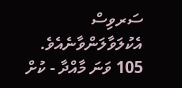ސަރވިސް އެކުލަވާލަންވާނެއެވެ.
105 ވަނަ މާއްދާ - ކުށް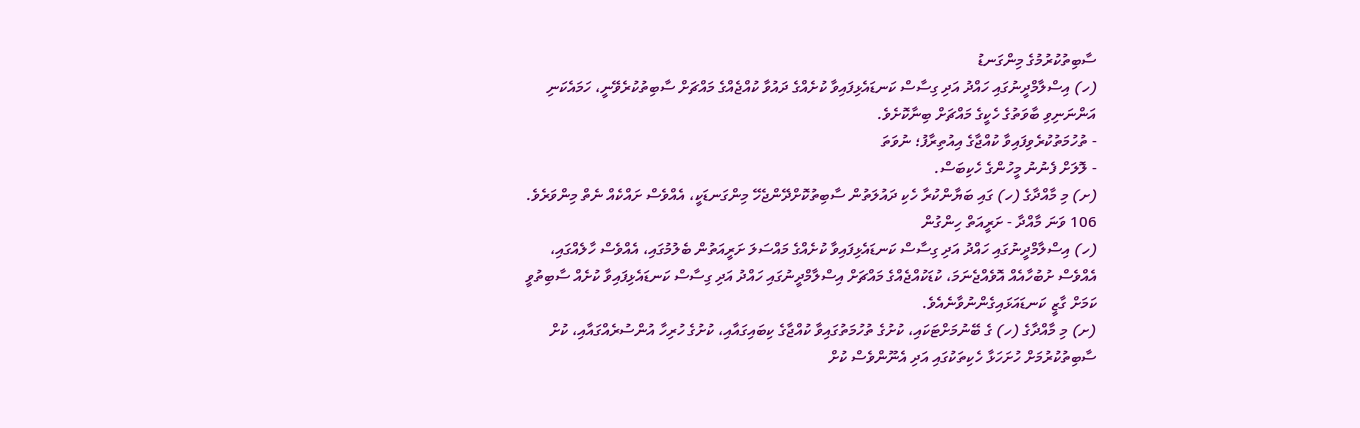ސާބިތުކުރުމުގެ މިންގަނޑު
(ހ) އިސްލާމްދީނުގައި ހައްދު އަދި ގިސާސް ކަނޑައެޅިފައިވާ ކުށެއްގެ ދައުވާ ކުއްޖެއްގެ މައްޗަށް ސާބިތުކުރެވޭނީ، ހަމައެކަނި އަންނަނިވި ބާވަތުގެ ހެކީގެ މައްޗަށް ބިނާކޮށެވެ.
- ތުހުމަތުކުރެވިފައިވާ ކުއްޖާގެ އިއުތިރާފު؛ ނުވަތަ
- ލޮލަށް ފެނުނު މީހުންގެ ހެކިބަސް.
(ށ) މި މާއްދާގެ (ހ) ގައި ބަޔާންކުރާ ހެކި ދައުލަތުން ސާބިތުކޮށްދޭންޖެހޭ މިންގަނޑަކީ، އެއްވެސް ށައްކެއް ނެތް މިންވަރެވެ.
106 ވަނަ މާއްދާ - ށަރީއަތް ހިންގުން
(ހ) އިސްލާމްދީނުގައި ހައްދު އަދި ގިސާސް ކަނޑައެޅިފައިވާ ކުށެއްގެ މައްސަލަ ށަރީއަތުން ބެލުމުގައި، އެއްވެސް ހާލެއްގައި، އެއްވެސް ށުބުހާއެއް އޮވެއްޖެނަމަ، ކުޑަކުއްޖެއްގެ މައްޗަށް އިސްލާމްދީނުގައި ހައްދު އަދި ގިސާސް ކަނޑައެޅިފައިވާ ކުށެއް ސާބިތުވީ ކަމަށް ގާޒީ ކަނޑައަޅައިގެންނުވާނެއެވެ.
(ށ) މި މާއްދާގެ (ހ) ގެ ބޭނުމަށްޓަކައި، ކުށުގެ ތުހުމަތުގައިވާ ކުއްޖާގެ ކިބައިގައާއި، ކުށުގެ ހުރިހާ އުންސުރެއްގައާއި، ކުށް ސާބިތުކުރުމަށް ހުށަހަޅާ ހެކިތަކުގައި އަދި އެނޫންވެސް ކުށް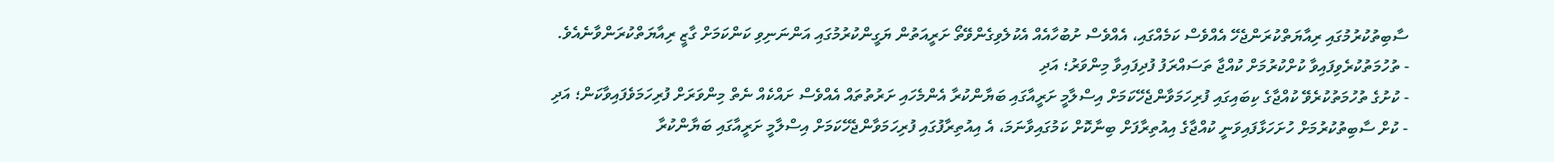ސާބިތުކުރުމުގައި ރިއާޔަތްކުރަންޖެހޭ އެއްވެސް ކަމެއްގައި، އެއްވެސް ށުބުހާއެއް އެކުލެވިގެންވޭތޯ ށަރީއަތުން ޔަގީންކުރުމުގައި އަންނަނިވި ކަންކަމަށް ގާޒީ ރިއާޔަތްކުރަންވާނެއެވެ.
- ތުހުމަތުކުރެވިފައިވާ ކުށްކުރުމަށް ކުއްޖާ ތަސައްރަފު ފުދިފައިވާ މިންވަރު؛ އަދި
- ކުށުގެ ތުހުމަތުކުރެވޭ ކުއްޖާގެ ކިބައިގައި ފުރިހަމަވާންޖެހޭކަމަށް އިސްލާމީ ށަރީއާގައި ބަޔާންކުރާ އެންމެހައި ށަރުތުތައް އެއްވެސް ށައްކެއް ނެތް މިންވަރަށް ފުރިހަމަވެފައިވާކަން؛ އަދި
- ކުށް ސާބިތުކުރުމަށް ހުށަހަޅާފައިވަނީ ކުއްޖާގެ އިއުތިރާފަށް ބިނާކޮށް ކަމުގައިވާނަމަ، އެ އިއުތިރާފުގައި ފުރިހަމަވާންޖެހޭކަމަށް އިސްލާމީ ށަރީއާގައި ބަޔާންކުރާ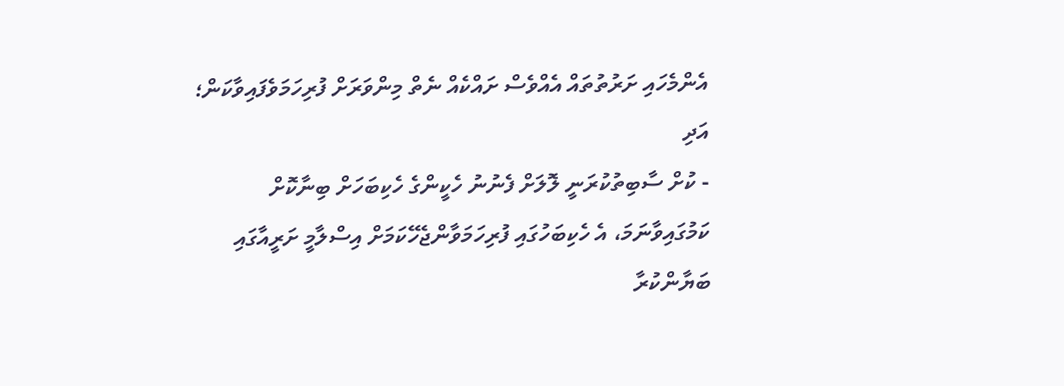އެންމެހައި ށަރުތުތައް އެއްވެސް ށައްކެއް ނެތް މިންވަރަށް ފުރިހަމަވެފައިވާކަން؛ އަދި
- ކުށް ސާބިތުކުރަނީ ލޮލަށް ފެނުނު ހެކީންގެ ހެކިބަހަށް ބިނާކޮށް ކަމުގައިވާނަމަ، އެ ހެކިބަހުގައި ފުރިހަމަވާންޖެހޭކަމަށް އިސްލާމީ ށަރީއާގައި ބަޔާންކުރާ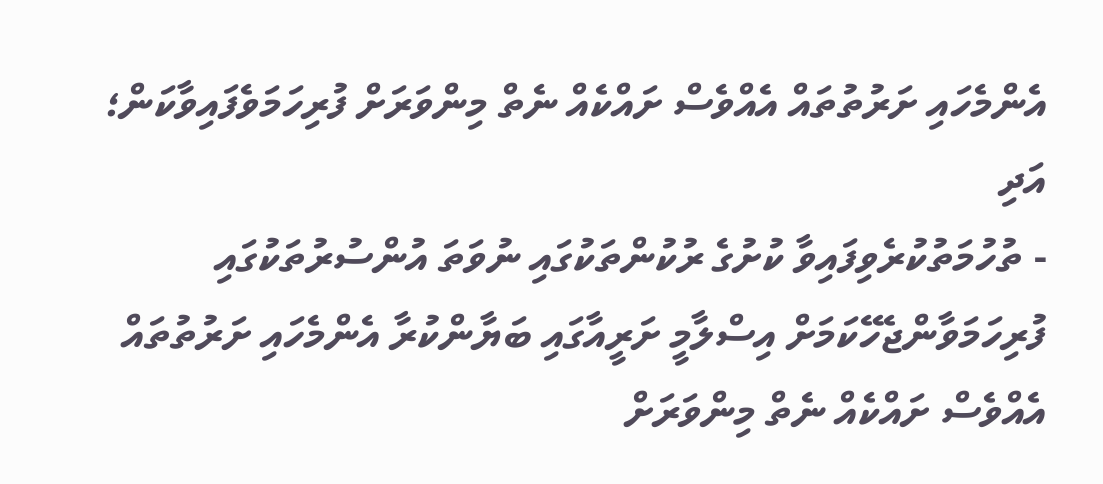އެންމެހައި ށަރުތުތައް އެއްވެސް ށައްކެއް ނެތް މިންވަރަށް ފުރިހަމަވެފައިވާކަން؛ އަދި
- ތުހުމަތުކުރެވިފައިވާ ކުށުގެ ރުކުންތަކުގައި ނުވަތަ އުންސުރުތަކުގައި ފުރިހަމަވާންޖެހޭކަމަށް އިސްލާމީ ށަރީއާގައި ބަޔާންކުރާ އެންމެހައި ށަރުތުތައް އެއްވެސް ށައްކެއް ނެތް މިންވަރަށް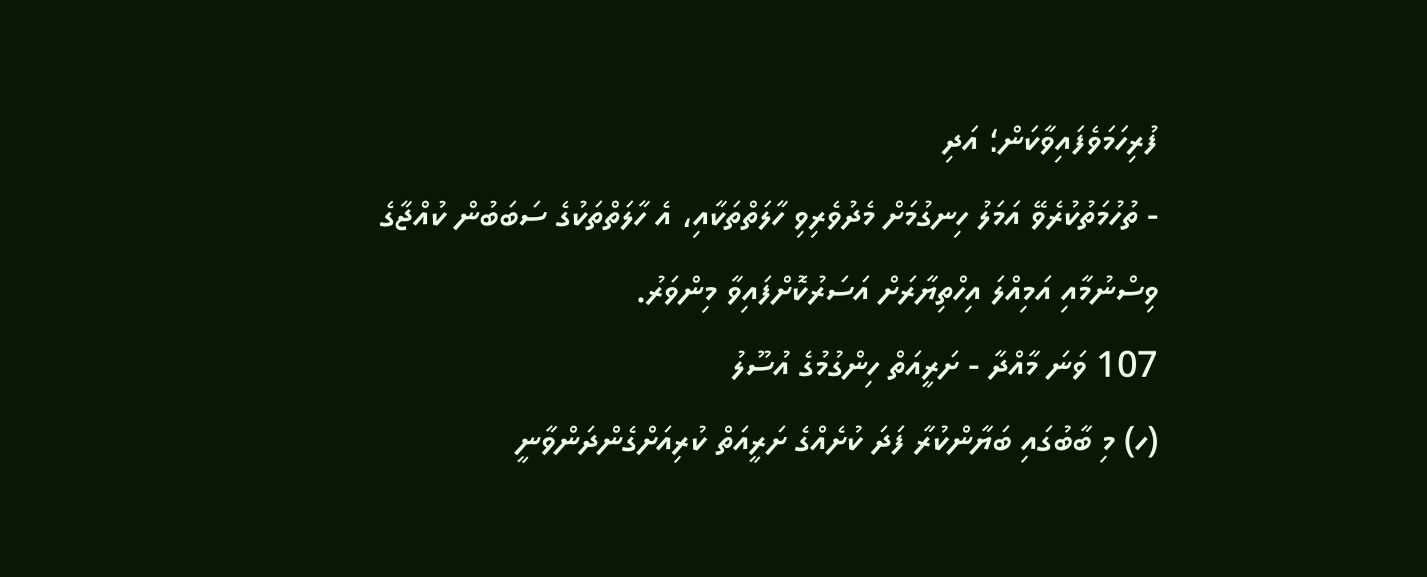ފުރިހަމަވެފައިވާކަން؛ އަދި
- ތުހުމަތުކުރެވޭ އަމަލު ހިނގުމަށް މެދުވެރިވި ހާލަތްތަކާއި، އެ ހާލަތްތަކުގެ ސަބަބުން ކުއްޖާގެ ވިސްނުމާއި އަމިއްލަ އިހްތިޔާރަށް އަސަރުކޮށްފައިވާ މިންވަރު.
107 ވަނަ މާއްދާ - ށަރީއަތް ހިންގުމުގެ އުސޫލު
(ހ) މި ބާބުގައި ބަޔާންކުރާ ފަދަ ކުށެއްގެ ށަރީއަތް ކުރިއަށްގެންދަންވާނީ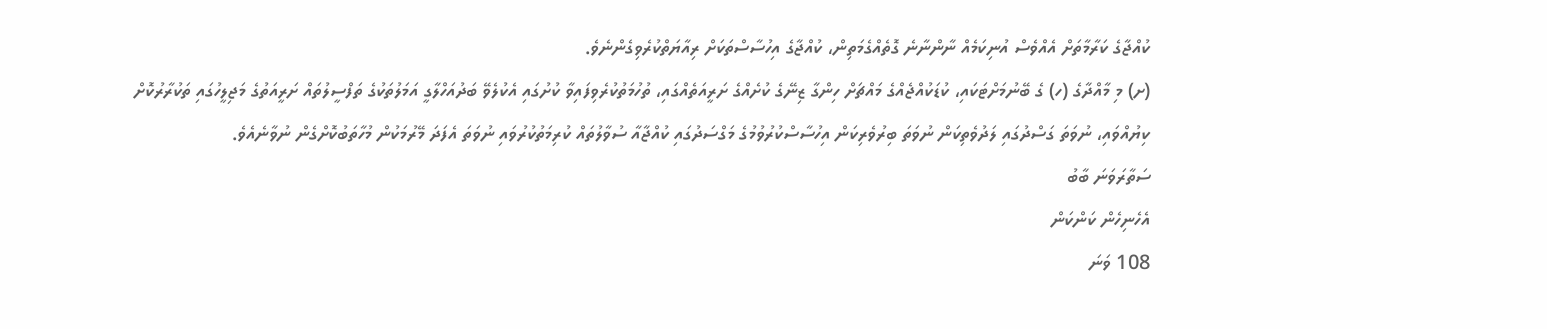ކުއްޖާގެ ކަރާމާތަށް އެއްވެސް އުނިކަމެއް ނާންނާނެ ގޮތެއްގެމަތިން، ކުއްޖާގެ އިހުސާސްތަކަށް ރިއާޔަތްކުރެވިގެންނެވެ.
(ށ) މި މާއްދާގެ (ހ) ގެ ބޭނުމަށްޓަކައި، ކުޑަކުއްޖެއްގެ މައްޗަށް ހިންގާ ޒިނޭގެ ކުށެއްގެ ށަރީއަތެއްގައި، ތުހުމަތުކުރެވިފައިވާ ކުށުގައި އެކުލެވޭ ބަދުއަހްލާގީ އަމަލުތަކުގެ ތަފްސީލުތައް ށަރީއަތުގެ މަޖިލީހުގައި ތަކުރާރުކޮށް ކިޔުއްވައި، ނުވަތަ ގަސްދުގައި ލަދުވެތިކަން ނުވަތަ ބިރުވެރިކަން އިހުސާސްކުރުވުމުގެ މަގްސަދުގައި ކުއްޖާއާ ސުވާލުތައް ކުރިމަތުކުރުވައި ނުވަތަ އެފަދަ މޭރުމަކުން މުހާތަބުކޮށްގެން ނުވާނެއެވެ.
ސަތާރަވަނަ ބާބު
އެހެނިހެން ކަންކަން
108 ވަނަ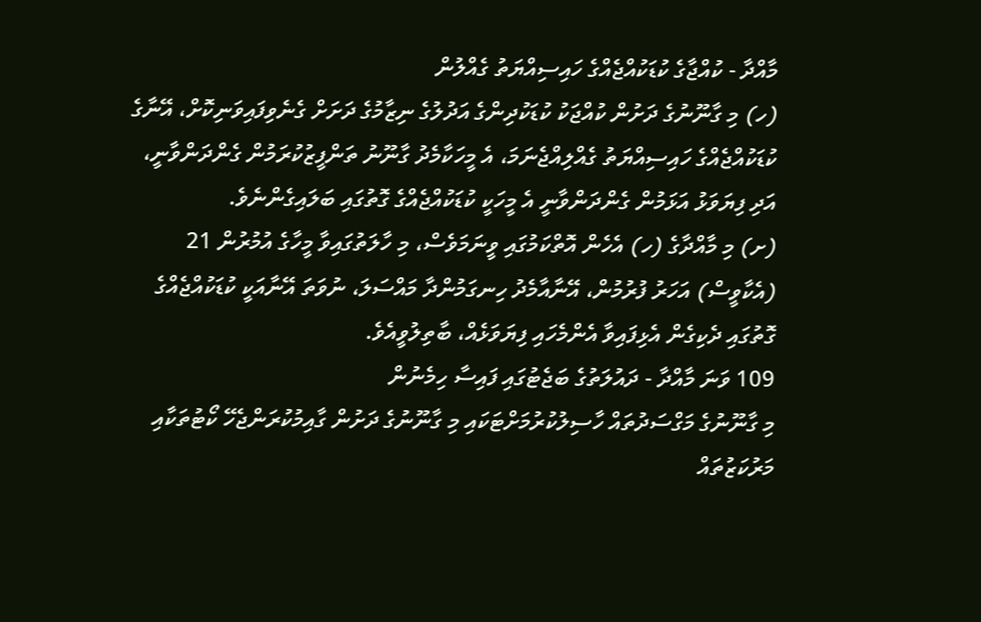މާއްދާ - ކުއްޖާގެ ކުޑަކުއްޖެއްގެ ހައިސިއްޔަތު ގެއްލުން
(ހ) މި ގާނޫނުގެ ދަށުން ކުއްޖަކު ކުޑަކުދިންގެ އަދުލުގެ ނިޒާމުގެ ދަށަށް ގެނެވިފައިވަނިކޮށް، އޭނާގެ ކުޑަކުއްޖެއްގެ ހައިސިއްޔަތު ގެއްލިއްޖެނަމަ، އެ މީހަކާމެދު ގާނޫނު ތަންފީޒުކުރަމުން ގެންދަންވާނީ، އަދި ފިޔަވަޅު އަޅަމުން ގެންދަންވާނީ އެ މީހަކީ ކުޑަކުއްޖެއްގެ ގޮތުގައި ބަލައިގެންނެވެ.
(ށ) މި މާއްދާގެ (ހ) އެހެން އޮތްކަމުގައި ވީނަމަވެސް، މި ހާލަތުގައިވާ މީހާގެ އުމުރުން 21 (އެކާވީސް) އަހަރު ފުރުމުން، އޭނާއާމެދު ހިނގަމުންދާ މައްސަލަ، ނުވަތަ އޭނާއަކީ ކުޑަކުއްޖެއްގެ ގޮތުގައި ދެކިގެން އެޅިފައިވާ އެންމެހައި ފިޔަވަޅެއް، ބާތިލުވީއެވެ.
109 ވަނަ މާއްދާ - ދައުލަތުގެ ބަޖެޓުގައި ފައިސާ ހިމެނުން
މި ގާނޫނުގެ މަގްސަދުތައް ހާސިލުކުރުމަށްޓަކައި މި ގާނޫނުގެ ދަށުން ގާއިމުކުރަންޖެހޭ ކޯޓުތަކާއި މަރުކަޒުތައް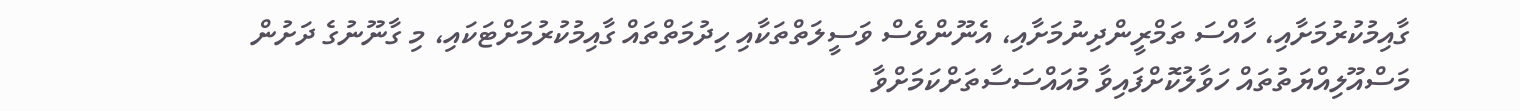ގާއިމުކުރުމަށާއި، ހާއްސަ ތަމްރީންދިނުމަށާއި، އެނޫންވެސް ވަސީލަތްތަކާއި ހިދުމަތްތައް ގާއިމުކުރުމަށްޓަކައި، މި ގާނޫނުގެ ދަށުން މަސްއޫލިއްޔަތުތައް ހަވާލުކޮށްފައިވާ މުއައްސަސާތަށްކަމަށްވާ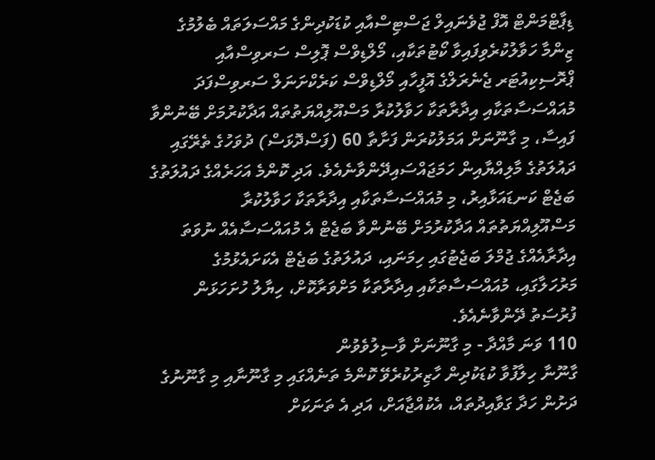ޑިޕާޓްމަންޓް އޮފް ޖުވެނައިލް ޖަސްޓިސްއާއި ކުޑަކުދިންގެ މައްސަލަތައް ބެލުމުގެ ޒިންމާ ހަވާލުކުރެވިފައިވާ ކޯޓުތަކާއި، މޯލްޑިވްސް ޕޮލިސް ސަރވިސްއާއި ޕްރޮސިކިއުޓަރ ޖެނެރަލްގެ އޮފީހާއި މޯލްޑިވްސް ކަރެކްށަނަލް ސަރވިސްފަދަ މުއައްސަސާތަކާއި އިދާރާތަކާ ހަވާލުކުރާ މަސްއޫލިއްޔަތުތައް އަދާކުރުމަށް ބޭނުންވާ ފައިސާ، މި ގާނޫނަށް އަމަލުކުރަން ފަށާތާ 60 (ފަސްދޮޅަސް) ދުވަހުގެ ތެރޭގައި ދައުލަތުގެ މާލިއްޔާއިން ހަމަޖައްސައިދޭންވާނެއެވެ. އަދި ކޮންމެ އަހަރެއްގެ ދައުލަތުގެ ބަޖެޓް ކަނޑައަޅާއިރު، މި މުއައްސަސާތަކާއި އިދާރާތަކާ ހަވާލުކުރާ މަސްއޫލިއްޔަތުތައް އަދާކުރުމަށް ބޭނުންވާ ބަޖެޓް އެ މުއައްސަސާއެއް ނުވަތަ އިދާރާއެއްގެ ޖުމްލަ ބަޖެޓުގައި ހިމަނައި، ދައުލަތުގެ ބަޖެޓް އެކަށައެޅުމުގެ މަރުހަލާގައި، މުއައްސަސާތަކާއި އިދާރާތަކާ މަށްވަރާކޮށް، ހިޔާލު ހުށަހަޅަން ފުރުސަތު ދޭންވާނެއެވެ.
110 ވަނަ މާއްދާ - މި ގާނޫނަށް ވާސިލުވެވުން
ގާނޫނާ ހިލާފުވާ ކުޑަކުދިން ހާޒިރުކުރެވޭ ކޮންމެ ތަނެއްގައި މި ގާނޫނާއި މި ގާނޫނުގެ ދަށުން ހަދާ ގަވާއިދުތައް، އެކުއްޖާއަށް، އަދި އެ ތަނަކަށް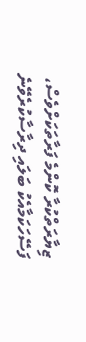ޒިޔާރަތްކުރާ ކޮންމެ ފަރާތަކަށްވެސް، ފަސޭހަކަމާއެކު ބަލައި ދިރާސާކުރެވޭނެ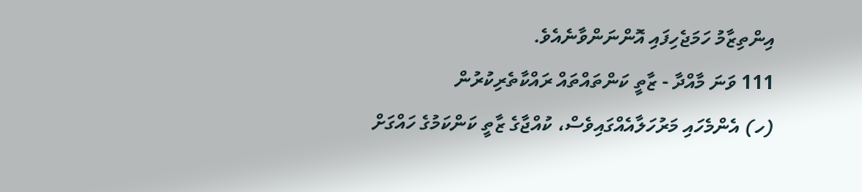އިންތިޒާމު ހަމަޖެހިފައި އޮންނަންވާނެއެވެ.
111 ވަނަ މާއްދާ - ޒާތީ ކަންތައްތައް ރައްކާތެރިކުރުން
(ހ) އެންމެހައި މަރުހަލާއެއްގައިވެސް، ކުއްޖާގެ ޒާތީ ކަންކަމުގެ ހައްގަށް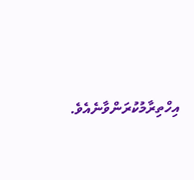އިހްތިރާމުކުރަންވާނެއެވެ.